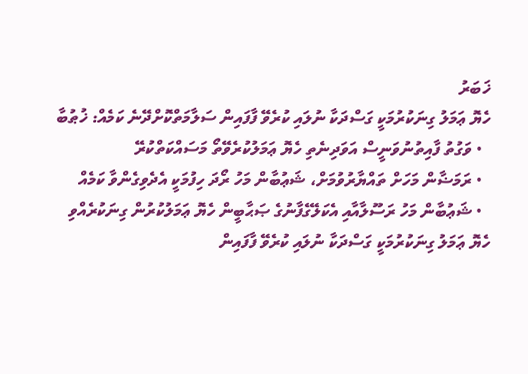ޚަބަރު
ހެޔޮ ޢަމަލު ގިނަކުރުމަކީ ގަސްދަކާ ނުލައި ކުރެވޭ ފާފައިން ސަލާމަތްކޮށްދޭނެ ކަމެއް: ޚުޠުބާ
  • ވަގުތު ފާއިތުނުވަނީސް އަވަދިނެތި ހެޔޮ ޢަމަލުކުރެވޭތޯ މަސައްކަތްކުރޭ
  • ރަމަޟާން މަހަށް ތައްޔާރުވުމަށް، ޝަޢުބާން މަހު ރޯދަ ހިފުމަކީ އެދެވިގެންވާ ކަމެއް
  • ޝަޢުބާން މަހު ރަސޫލާއާއި އެކަލޭގެފާނުގެ ޞަޙާބީން ހެޔޮ ޢަމަލުކުރުން ގިނަކުރެއްވި
ހެޔޮ ޢަމަލު ގިނަކުރުމަކީ ގަސްދަކާ ނުލައި ކުރެވޭ ފާފައިން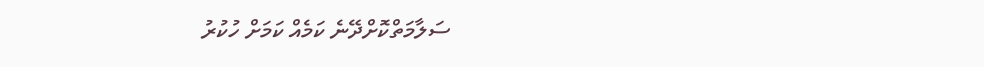ސަލާމަތްކޮށްދޭނެ ކަމެއް ކަމަށް ހުކުރު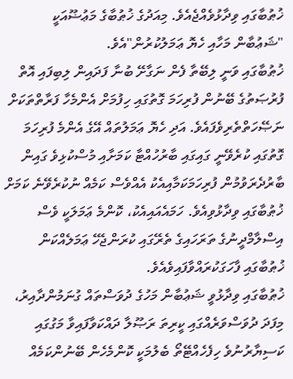ޚުޠުބާގައި ވިދާޅުވެއްޖެއެވެ. މިއަދުގެ ޚުޠުބާގެ މަޢުޟޫއަކީ "ޝަޢުބާން މަހާއި ހެޔޮ ޢަމަލުކުރުން"އެވެ.
ޚުޠުބާގައި ވަނީ ލިބޭތާ ފެން ނަގާށޭ ބުނާ ފަދައިން ލިބިފައި އޮތް ފުރުޞަތުގެ ބޭނުން ފުރިހަމަ ގޮތުގައި ހިފުމަށް އެންމެހާ ފަރާތްތަކަށް ނަޞޭހަތްތެރިވެފައެވެ. އަދި ހެޔޮ ޢަމަލުތައް އޭގެ އެންމެ ފުރިހަމަ ގޮތުގައި ކުރެވޭނީ ގައިގައި ބާރުހުއްޓާ ކަމަށާއި މުސްކުޅިވެ ގައިން ބާރުދެރަވުމުން ފުރިހަމަކަމާއިއެކު އެއްވެސް ކަމެއް ނުކުރެވޭނެ ކަމަށް ޚުޠުބާގައި ވިދާޅުވިއެވެ. ހަމައެއައިއެކު، ކޮންމެ ޢަމަލަކީ ވެސް އިސްލާމްދީނުގެ ތަރަހައިގެ ތެރޭގައި ކުރަންޖެހޭ ޢަމަލެއްކަން ޚުޠުބާގައި ފާހަގަކުރައްވާފައިވެއެވެ.
ޚުޠުބާގައި ވިދާޅުވީ ޝަޢުބާން މަހުގެ ދުވަސްތައް ގުނަމުންދާއިރު، މިފަދަ ދުވަސްވަރެއްގައި ކީރިތަ ރަޞޫލާ ދައްކަވާފައިވާ މަގުގައި ކަސިޔާރުނުވެ ހިފެހެއްޓޭތޯ ބެލުމަކީ ކޮންމެހެން ބޭނުންކަމެއް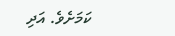ކަމަށެވެ. އަދި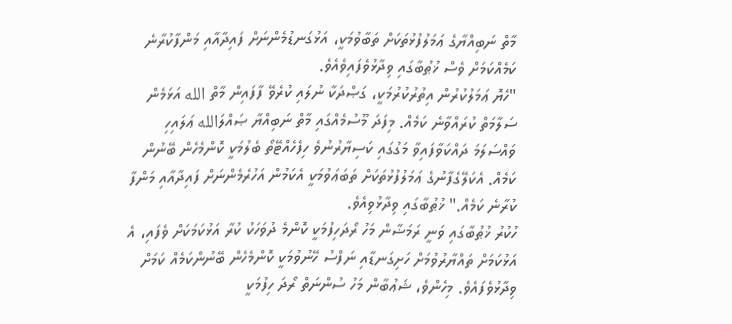މާތް ނަބިއްޔާގެ ޢަމަލުފުޅުތަކަށް ތަބާވުމަކީ، އަޅުގަނޑުމެންނަށް ފައިދާއާއި މަންފާކުރާނެ ކަމެއްކަމަށް ވެސް ޚުޠުބާގައި ވިދާޅުވެފައިވެއެވެ.
"ހެޔޮ ޢަމަލުކުރުން އިތުރުކުރުމަކީ، ގަޞްދަކާ ނުލައި ކުރެވޭ ފާފައިން މާތް الله އަޅަމެން ސަލާމަތް ކުރައްވާނެ ކަމެއް. މިފަދަ މޫސުމެއްގައި މާތް ނަބިއްޔާ ޞައްލަالله ޢަލައިހި ވައްސަލަމަ ދައްކަވާފައިވާ މަގުގައި ކަސިޔާރުނުވެ ހިފެހެއްޓޭތޯ ބެލުމަކީ ކޮންމެހެން ބޭނުން ކަމެއް. އެކަލޭގެފާނުގެ ޢަމަލުފުޅުތަކަށް ތަބަޢަވުމަކީ އެކަމުން އަހުރެމެންނަށް ފައިދާއާއި މަންފާ ކުރާނެ ކަމެއް." ޚުޠުބާގައި ވިދާޅުވިއެވެ.
ހުކުރު ޚުޠުބާގައި ވަނީ ރަމަޟާން މަހު ރޯދަހިފުމަކީ ކޮންމެ ދުވަހަކު ކުރާ އަޅުކަމަކަށް ވެފައި، އެ އަޅުކަމަށް ތައްޔާރުވުމަށް ހަށިގަނޑާއި ނަފްސު ހޭނުވުމަކީ ކޮންމެހެން ބޭނުންކަމެއް ކަމަށް ވިދާޅުވެފައެވެ. މިހެންވެ، ޝަޢުބާން މަހު ސުންނަތް ރޯދަ ހިފުމަކީ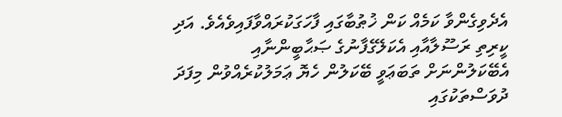އެދެވިގެންވާ ކަމެއް ކަން ޚުޠުބާގައި ފާހަގަކުރައްވާފައިވެއެވެ. އަދި ކީރިތި ރަސޫލާއާއި އެކަލޭގެފާނުގެ ޞަޙާބީންނާއި އެބޭކަލުންނަށް ތަބަޢަވީ ބޭކަލުން ހެޔޮ ޢަމަލުކުރެއްވުން މިފަދަ ދުވަސްތަކުގައި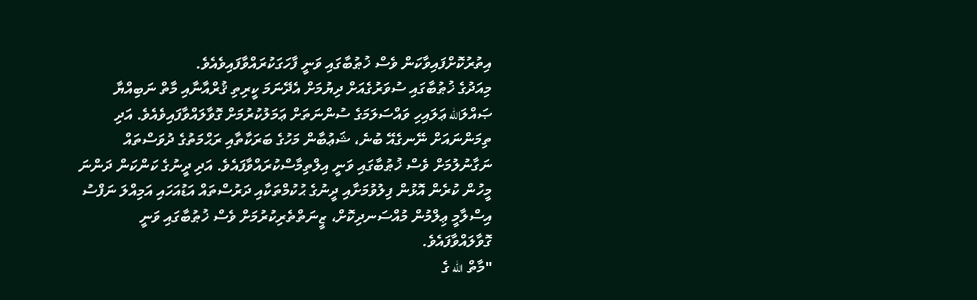އިތުރުކޮށްފައިވާކަން ވެސް ޚުޠުބާގައި ވަނީ ފާހަގަކުރައްވާފައިވެއެވެ.
މިއަދުގެ ޚުޠުބާގައި ސުވަރުގެއަށް ދިޔުމަށް އެދޭނަމަ ކީރިތި ޤުރްއާނާއި މާތް ނަބިއްޔާ ޞައްލަالله ޢަލައިހި ވައްސަލަމަގެ ސުންނަތަށް ޢަމަލުކުރުމަށް ގޮވާލައްވާފައިވެއެވެ. އަދި ތިމަންނައަށް ނޭނގެއޭ ބުނެ، ޝަޢުބާން މަހުގެ ބަރަކާތާއި ރަޙްމަތުގެ ދުވަސްތައް ނަގާނުލުމަށް ވެސް ޚުޠުބާގައި ވަނީ އިލްތިމާސްކުރައްވާފައެވެ. އަދި ދީނުގެ ކަންކަން ދަންނަ މީހުން ކުރެން އޮޅުން ފިލުވުމަށާއި ދީނުގެ ޙުކުމްތަކާއި ދަރުސްތައް އަޑުއަހައި އަމިއްލަ ނަފްސު އިސްލާމީ ޢިލްމުން މުއްސަނދިކޮށް، ޒީނަތްތެރިކުރުމަށް ވެސް ޚުޠުބާގައި ވަނީ ގޮވާލައްވާފައެވެ.
"މާތް الله ގެ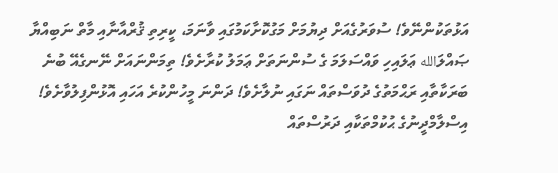އަޅުތަކުންނޭވެ! ސުވަރުގެއަށް ދިޔުމަށް މަގުކޮށާކަމުގައި ވާނަމަ، ކީރިތި ޤުރްއާނާއި މާތް ނަބިއްޔާ ޞައްލަالله ޢަލައިހި ވައްސަލަމަ ގެ ސުންނަތަށް ޢަމަލު ކުރާށެވެ! ތިމަންނައަށް ނޭނގެއޭ ބުނެ ބަރަކާތާއި ރަޙްމަތުގެ ދުވަސްތައް ނަގައި ނުލާށެވެ! ދަންނަ މީހުންކުރެ އަހައި އޮޅުންފިލުވާށެވެ! އިސްލާމްދީނުގެ ޙުކުމްތަކާއި ދަރުސްތައް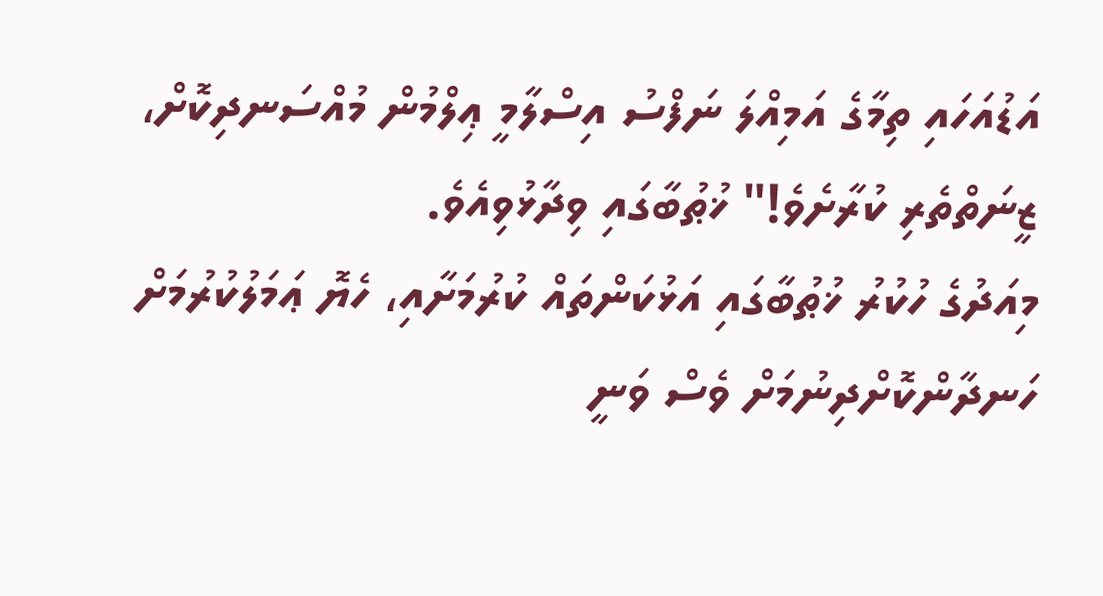އަޑުއަހައި ތިމާގެ އަމިއްލަ ނަފްސު އިސްލާމީ ޢިލްމުން މުއްސަނދިކޮށް، ޒީނަތްތެރި ކުރާށެވެ!" ޚުޠުބާގައި ވިދާޅުވިއެވެ.
މިއަދުގެ ހުކުރު ޚުޠުބާގައި އަޅުކަންތައް ކުރުމަށާއި، ހެޔޮ ޢަމަލުކުރުމަށް ހަނދާންކޮށްދިނުމަށް ވެސް ވަނީ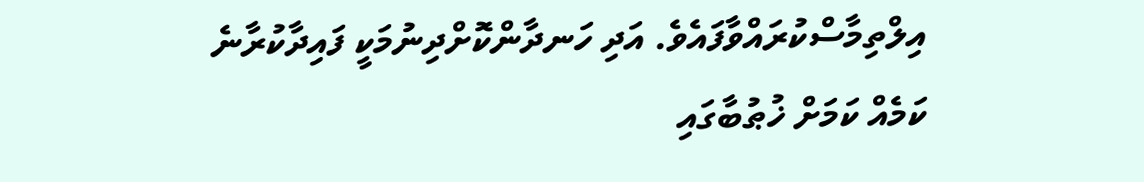އިލްތިމާސްކުރައްވާފައެވެ. އަދި ހަނދާންކޮށްދިނުމަކީ ފައިދާކުރާނެ ކަމެއް ކަމަށް ޚުޠުބާގައި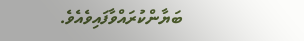ބަޔާންކުރައްވާފައިވެއެވެ.